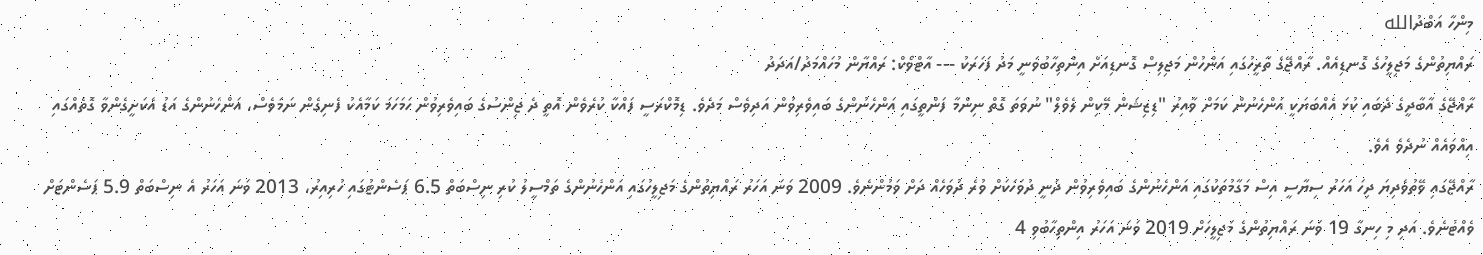މިންހާ އަބްދުالله
ރައްޔިތުންގެ މަޖިލީހުގެ ގޮނޑިއެއް. ރާއްޖޭގެ ތާރީހުގައި އަންހުން މަޖިލިސް ގޮނޑިއަށް އިންތިހާބުވަނީ މަދު ފަހަރަކު --- އާޓްވޯކް: ރައްޔާން މުހައްމަދު/އަދަދު
ރާއްޖޭގެ އާބާދީގެ ދެބައި ކުޅަ އެއްބަޔަކީ އަންހެނުން ކަމަށް ވާއިރު "ޑިޒިޝަން މޭކިން ލެވެލް" ނުވަތަ ގޮތް ނިންމާ ފަންތީގައި އަންހެނުންގެ ބައިވެރިވުން އަދިވެސް މަދެވެ. ޑިމޮކްރަސީ ފައްކާ ކުރެވެން އޮތީ ދެ ޖިންސުގެ ބައިވެރިވުން ހަމަހަމަ ކަމާއެކު ފެނިގެން ނަމަވެސް، އަންހެނުންގެ އަޑު އެކަށީގެންވާ ގޮތެއްގައި އިއްވައެއް ނުދެވެ އެވެ.
ރާއްޖޭގައި ވޭތުވެދިޔަ ދިހަ އަހަރު ސިޔާސީ އިސް މަގާމުތަކުގައި އަންހެނުންގެ ބައިވެރިވުން ދަނީ ދުވަހަކަށް ވުރެ ދުވަހެއް ދަށް ވަމުންނެވެ. 2009 ވަނަ އަހަރު ރައްޔިތުންގެ މަޖިލީހުގައި އަންހެނުންގެ ތަމްސީލު ކުރި ނިސްބަތް 6.5 ޕަސެންޓުގައި ހުރިއިރު، 2013 ވަނަ އަހަރު އެ ނިސްބަތް 5.9 ޕަސެންޓަށް ވެއްޓުނެވެ. އަދި މި ހިނގާ 19 ވަނަ ރައްޔިތުންގެ މަޖިލީހަށް 2019 ވަނަ އަހަރު އިންތިހާބުވި 4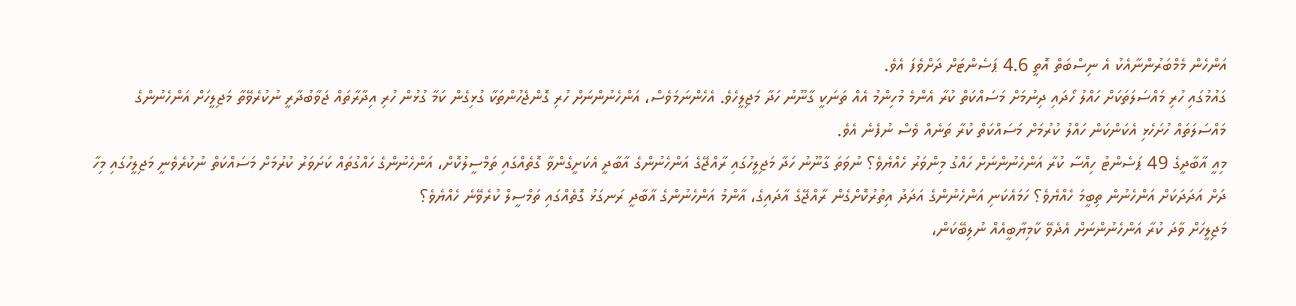އަންހެން މެމްބަރުންނާއެކު އެ ނިސްބަތް އޮތީ 4.6 ޕަސެންޓަށް ދަށްވެފަ އެވެ.
ގައުމުގައި ހުރި މައްސަލަތަކަށް ހައްލު ހޯދައި ދިނުމަށް މަސައްކަތް ކުރާ އެންމެ މުހިންމު އެއް ތަނަކީ ގާނޫނު ހަދާ މަޖިލީހެވެ. އެހެންނަމަވެސް، އަންހެނުންނަށް ހުރި ގޮންޖެހުންތަކާ ގުޅިގެން ކަމާ ގުޅުން ހުރި އިދާރާތައް ޖަވާބުދާރީ ނުކުރެވޭތާ މަޖިލީހަށް އަންހެނުންގެ މައްސަލަތައް ހުށަހެޅި އެކަންކަން ހައްލު ކުރުމަށް މަސައްކަތް ކުރާ ތަނެއް ވެސް ނުފެނެ އެވެ.
މިއީ އާބާދީގެ 49 ޕަސެންޓު ހިއްސާ ކުރާ އަންހެނުންނަށް ހައްގު މިންވަރު ހެއްޔެވެ؟ ނުވަތަ ގާނޫނު ހަދާ މަޖިލީހުގައި ރާއްޖޭގެ އަންހެނުންގެ އާބާދީ އެކަށީގެންވާ ގޮތެއްގައި ތަމްސީލުކޮށް، އަންހެނުންގެ ހައްގުތައް ކަށަވަރު ކުރުމަށް މަސައްކަތް ނުކުރެވެނީ މަޖިލީހުގައި މިހާ ދަށް އަދަދަކަށް އަންހެނުން ތިބީމަ ހެއްޔެވެ؟ ހަމައެކަނި އަންހެނުންގެ އަދަދު އިތުރުކޮށްގެން ރާއްޖޭގެ އާދައިގެ، އާންމު އަންހެނުންގެ އާބާދީ ރަނގަޅު ގޮތެއްގައި ތަމްސީލް ކުރެވޭނެ ހެއްޔެވެ؟
މަޖިލީހަށް ވާދަ ކުރާ އަންހެނުންނަށް އެދެވޭ ކާމިޔާބީއެއް ނުލިބޭކަން،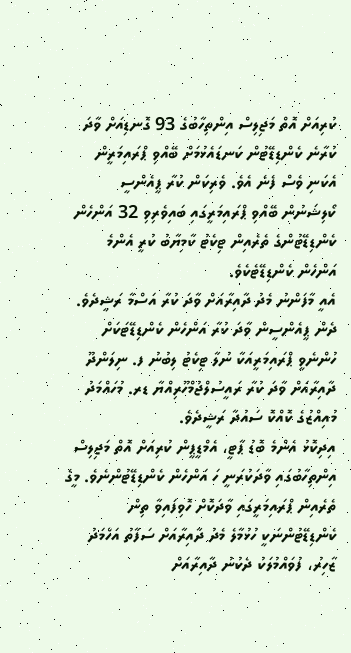ކުރިއަށް އޮތް މަޖިލިސް އިންތިހާބުގެ 93 ގޮނޑިއަށް ވާދަ ކުރާނެ ކެންޑިޑޭޓުން ކަނޑައެޅުމަށް ބޭއްވި ޕްރައިމަރީން އެކަނި ވެސް ފެނެ އެވެ. ވެރިކަން ކުރާ ޕީއެންސީ ކޯލިޝަނުން ބޭއްވި ޕްރައިމަރީގައި ބައިވެރިވި 32 އަންހެން ކެންޑިޑޭޓުންގެ ތެރެއިން ޓިކެޓު ކާމިޔާބު ކުރީ އެންމެ އަންހެން ކެންޑިޑޭޓެކެވެ.
އެއީ މާފަންނު މެދު ދާއިރާއަށް ވާދަ ކުރާ އަސްމާ ރަޝީދެވެ. ދެން ޕީއެންސީން ވާދަ ކުރާ އަންހެން ކެންޑިޑޭޓަކަށް ހުންނެވީ ޕްރައިމަރީއަކާ ނުލާ ޓިކެޓު ލިބުނު ފ. ނިލަންދޫ ދާއިރާއަށް ވާދަ ކުރާ ރައީސުލްޖުމްހޫރިއްޔާ ޑރ. މުހައްމަދު މުއިއްޒުގެ ކޮއްކޮ ސައުދާ ރަޝީދެވެ.
އިދިކޮޅު އެންމެ ބޮޑު ޕާޓީ، އެމްޑީޕީން ކުރިއަށް އޮތް މަޖިލިސް އިންތިހާބުގައި ވާދަކުރަނީ ހަ އަންހެން ކެންޑިޑޭޓުންނެވެ. މީގެ ތެރެއިން ޕްރައިމަރީގައި ވާދަކޮށް ހޮވިފައިވާ ތިން ކެންޑިޑޭޓުންނަކީ ހުޅުމާލެ މެދު ދާއިރާއަށް ސަފާތު އަހްމަދު ޒާހިރު، ފުވައްމުލަކު ދެކުނު ދާއިރާއަށް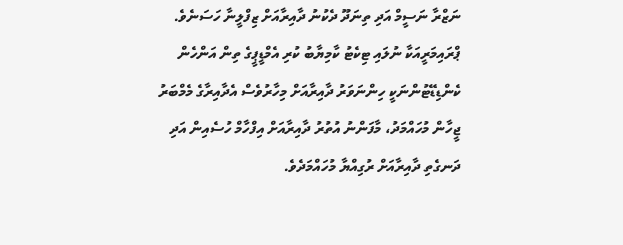ނަޒްރާ ނަސީމް އަދި ތިނަދޫ ދެކުނު ދާއިރާއަށް ޒިފްލީނާ ހަސަނެވެ.
ޕްރައިމަރީއަކާ ނުލައި ޓިކެޓު ކާމިޔާބު ކުރި އެމްޑީޕީގެ ތިން އަންހެން ކެންޑިޑޭޓުންނަކީ ހިންނަވަރު ދާއިރާއަށް މިހާރުވެސް އެދާއިރާގެ މެމްބަރު ޖީހާން މުހައްމަދު، މާފަންނު އުތުރު ދާއިރާއަށް އިފްހާމް ހުސެއިން އަދި ދަނގެތި ދާއިރާއަށް ރުގިއްޔާ މުހައްމަދެވެ.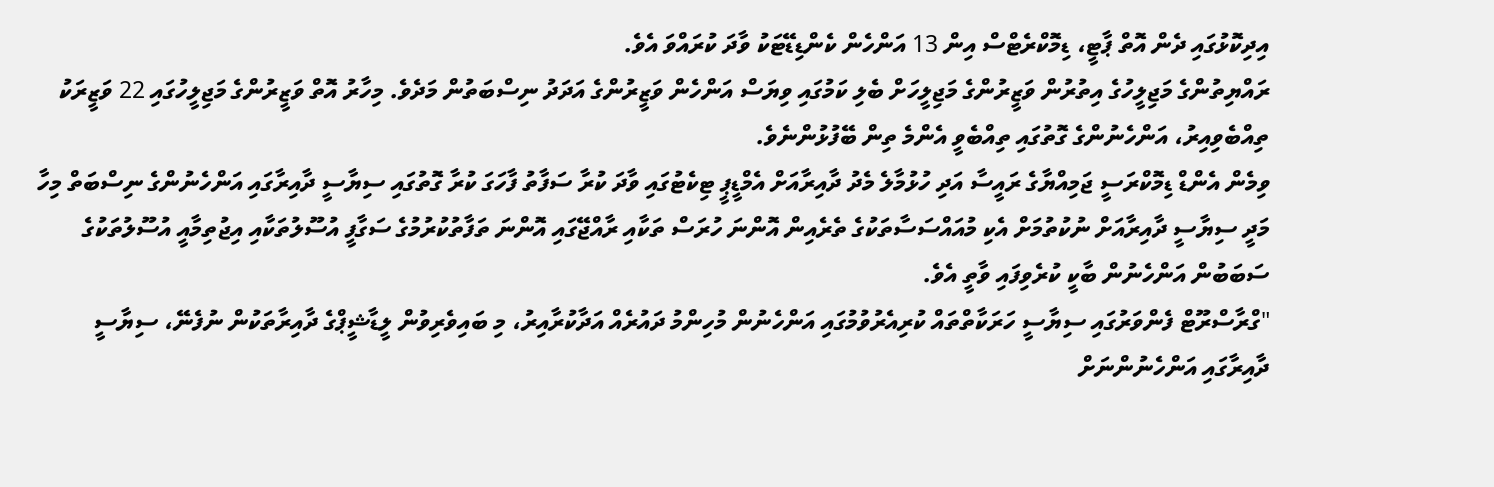އިދިކޮޅުގައި ދެން އޮތް ޕާޓީ، ޑިމޮކްރެޓްސް އިން 13 އަންހެން ކެންޑިޑޭޓަކު ވާދަ ކުރައްވަ އެވެ.
ރައްޔިތުންގެ މަޖިލީހުގެ އިތުރުން ވަޒީރުންގެ މަޖިލީހަށް ބެލި ކަމުގައި ވިޔަސް އަންހެން ވަޒީރުންގެ އަދަދު ނިސްބަތުން މަދެވެ. މިހާރު އޮތް ވަޒީރުންގެ މަޖިލީހުގައި 22 ވަޒީރަކު ތިއްބެވިއިރު، އަންހެނުންގެ ގޮތުގައި ތިއްބެވީ އެންމެ ތިން ބޭފުޅުންނެވެ.
ވިމެން އެންޑް ޑިމޮކްރަސީ ޖަމިއްޔާގެ ރައީސާ އަދި ހުޅުމާލެ މެދު ދާއިރާއަށް އެމްޑީޕީ ޓިކެޓުގައި ވާދަ ކުރާ ސަފާތު ފާހަގަ ކުރާ ގޮތުގައި ސިޔާސީ ދާއިރާގައި އަންހެނުންގެ ނިސްބަތް މިހާ މަދީ ސިޔާސީ ދާއިރާއަށް ނުކުތުމަށް އެކި މުއައްސަސާތަކުގެ ތެރެއިން އޮންނަ ހުރަސް ތަކާއި ރާއްޖޭގައި އޮންނަ ތަފާތުކުރުމުގެ ސަގާފީ އުސޫލުތަކާއި އިޖުތިމާއީ އުސޫލުތަކުގެ ސަބަބުން އަންހެނުން ބާކީ ކުރެވިފައި ވާތީ އެވެ.
"ގްރާސްރޫޓް ފެންވަރުގައި ސިޔާސީ ހަރަކާތްތައް ކުރިއެރުވުމުގައި އަންހެނުން މުހިންމު ދައުރެއް އަދާކުރާއިރު، މި ބައިވެރިވުން ލީޑާޝީޕްގެ ދާއިރާތަކުން ނުފެނޭ، ސިޔާސީ ދާއިރާގައި އަންހެނުންނަށް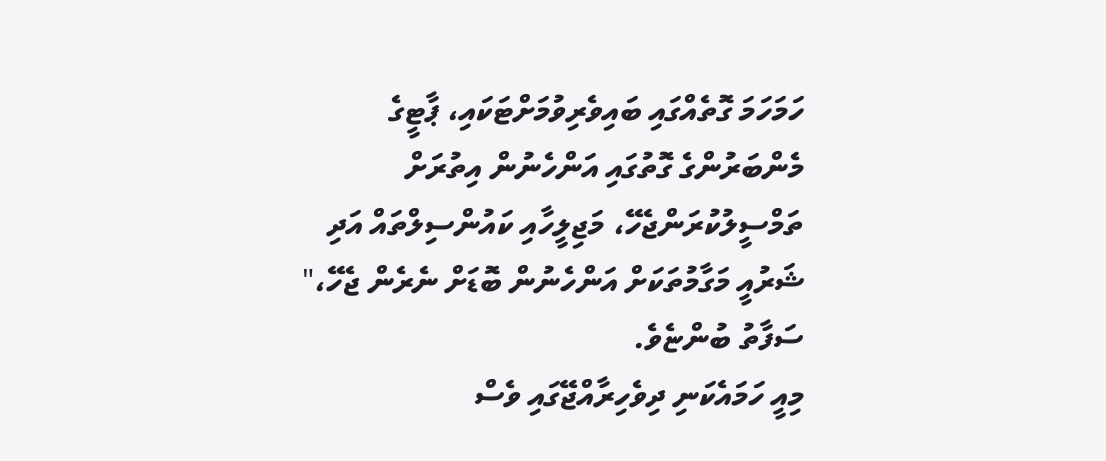ހަމަހަމަ ގޮތެއްގައި ބައިވެރިވުމަށްޓަކައި، ޕާޓީގެ މެންބަރުންގެ ގޮތުގައި އަންހެނުން އިތުރަށް ތަމްސީލުކުރަންޖެހޭ، މަޖިލީހާއި ކައުންސިލްތައް އަދި ޝަރުއީ މަގާމުތަކަށް އަންހެނުން ބޮޑަށް ނެރެން ޖެހޭ،" ސަފާތު ބުންޏެވެ.
މިއީ ހަމައެކަނި ދިވެހިރާއްޖޭގައި ވެސް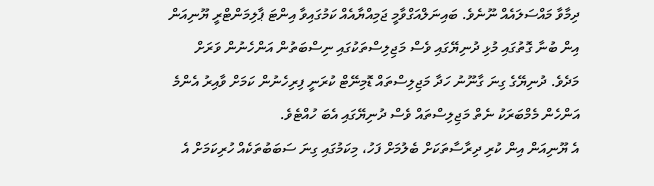ދިމާވާ މައްސަލައެއް ނޫނެވެ. ބައިނަލްއަގްވާމީ ޖަމިއްޔާއެއް ކަމުގައިވާ އިންޓަ ޕާލިމަންޓްރީ ޔޫނިއަން އިން ބުނާ ގޮތުގައި މުޅި ދުނިޔޭގައި ވެސް މަޖިލިސްތަކުގައި ނިސްބަތުން އަންހެނުން ވަރަށް މަދެވެ. ދުނިޔޭގެ ގިނަ ގާނޫނު ހަދާ މަޖިލިސްތައް ޑޮމިނޭޓް ކުރަނީ ފިރިހެނުން ކަމަށް ވާއިރު އެންމެ އަންހެން މެމްބަރަކު ނެތް މަޖިލިސްތައް ވެސް ދުނިޔޭގައި އެބަ ހުއްޓެވެ.
އެ ޔޫނިއަން އިން ކުރި ދިރާސާތަކަށް ބެލުމަށް ފަހު، މިކަމުގައި ގިނަ ސަބަބުތަކެއް ހުރިކަމަށް އެ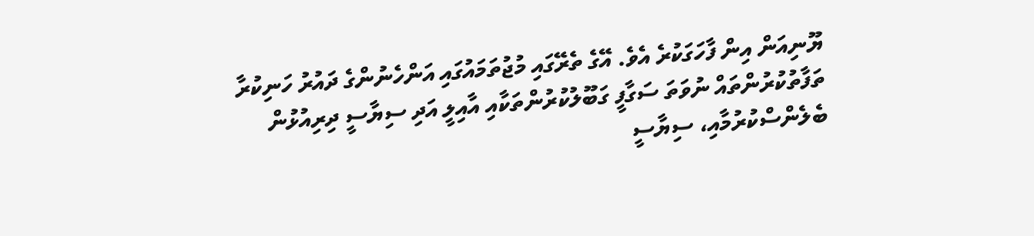ޔޫނިއަން އިން ފާހަގަކުރެ އެވެ. އޭގެ ތެރޭގައި މުޖުތަމައުގައި އަންހެނުންގެ ދައުރު ހަނިކުރާ ތަފާތުކުރުންތައް ނުވަތަ ސަގާފީ ގަބޫލުކުރުންތަކާއި އާއިލީ އަދި ސިޔާސީ ދިރިއުޅުން ބެލެންސްކުރުމާއި، ސިޔާސީ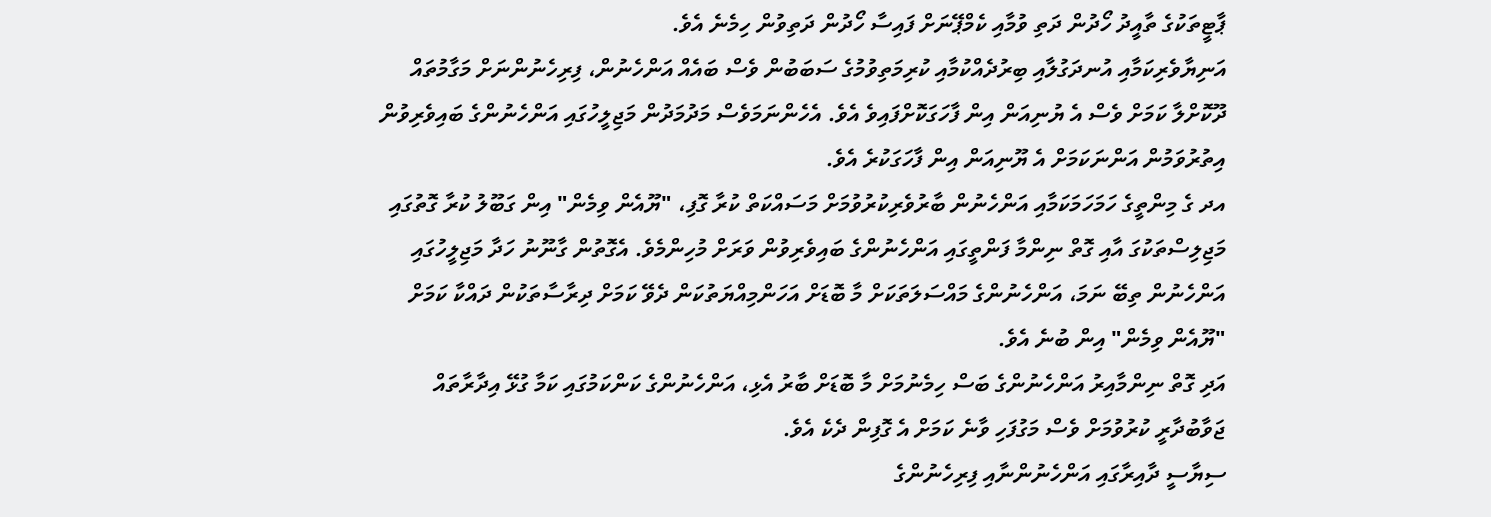ޕާޓީތަކުގެ ތާއީދު ހޯދުން ދަތި ވުމާއި ކެމްޕޭނަށް ފައިސާ ހޯދުން ދަތިވުން ހިމެނެ އެވެ.
އަނިޔާވެރިކަމާއި އުނދަގުލާއި ބިރުދެއްކުމާއި ކުރިމަތިވުމުގެ ސަބަބުން ވެސް ބައެއް އަންހެނުން، ފިރިހެނުންނަށް މަގާމުތައް ދޫކޮށްލާ ކަމަށް ވެސް އެ ޔުނިއަން އިން ފާހަގަކޮށްފައިވެ އެވެ. އެހެންނަމަވެސް މަދުމަދުން މަޖިލީހުގައި އަންހެނުންގެ ބައިވެރިވުން އިތުރުވަމުން އަންނަކަމަށް އެ ޔޫނިއަން އިން ފާހަގަކުރެ އެވެ.
އދ ގެ މިންތީގެ ހަމަހަމަކަމާއި އަންހެނުން ބާރުވެރިކުރުވުމަށް މަސައްކަތް ކުރާ ގޮފި، "ޔޫއެން ވިމެން" އިން ގަބޫލު ކުރާ ގޮތުގައި މަޖިލިސްތަކުގަ އާއި ގޮތް ނިންމާ ފަންތީގައި އަންހެނުންގެ ބައިވެރިވުން ވަރަށް މުހިންމެވެ. އެގޮތުން ގާނޫނު ހަދާ މަޖިލީހުގައި އަންހެނުން ތިބޭ ނަމަ، އަންހެނުންގެ މައްސަލަތަކަށް މާ ބޮޑަށް އަހަންމިއްޔަތުކަން ދެވޭ ކަމަށް ދިރާސާތަކުން ދައްކާ ކަމަށް "ޔޫއެން ވިމެން" އިން ބުނެ އެވެ.
އަދި ގޮތް ނިންމާއިރު އަންހެނުންގެ ބަސް ހިމެނުމަށް މާ ބޮޑަށް ބާރު އެޅި، އަންހެނުންގެ ކަންކަމުގައި ކަމާ ގުޅޭ އިދާރާތައް ޖަވާބުދާރީ ކުރުވުމަށް ވެސް މަގުފަހި ވާނެ ކަމަށް އެ ގޮފިން ދެކެ އެވެ.
ސިޔާސީ ދާއިރާގައި އަންހެނުންނާއި ފިރިހެނުންގެ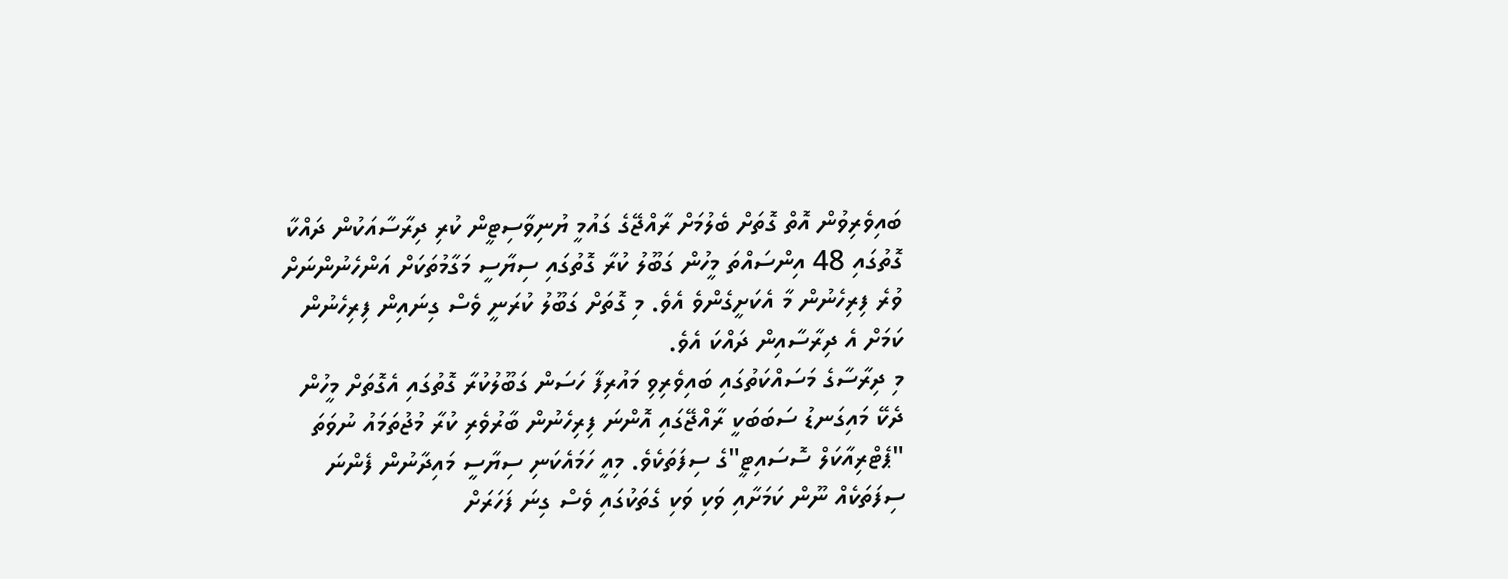ބައިވެރިވުން އޮތް ގޮތަށް ބެލުމަށް ރާއްޖޭގެ ގައުމީ ޔުނިވާސިޓީން ކުރި ދިރާސާއަކުން ދައްކާ ގޮތުގައި 48 އިންސައްތަ މީހުން ގަބޫލު ކުރާ ގޮތުގައި ސިޔާސީ މަގާމުތަކަށް އަންހެނުންނަށް ވުރެ ފިރިހެނުން މާ އެކަށީގެންވެ އެވެ. މި ގޮތަށް ގަބޫލު ކުރަނީ ވެސް ގިނައިން ފިރިހެނުން ކަމަށް އެ ދިރާސާއިން ދައްކަ އެވެ.
މި ދިރާސާގެ މަސައްކަތުގައި ބައިވެރިވި މައުރިފާ ހަސަން ގަބޫލުކުރާ ގޮތުގައި އެގޮތަށް މީހުން ދެކޭ މައިގަނޑު ސަބަބަކީ ރާއްޖޭގައި އޮންނަ ފިރިހެނުން ބާރުވެރި ކުރާ މުޖުތަމައު ނުވަތަ "ޕެޓްރިއާކަލް ސޮސައިޓީ"ގެ ސިފަތަކެވެ. މިއީ ހަމައެކަނި ސިޔާސީ މައިދާނުން ފެންނަ ސިފަތަކެއް ނޫން ކަމަށާއި ވަކި ވަކި ގެތަކުގައި ވެސް ގިނަ ފަހަރަށް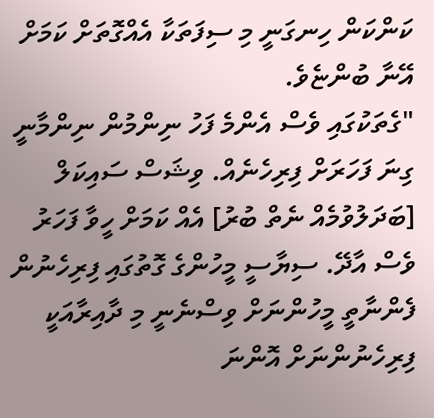ކަންކަން ހިނގަނީ މި ސިފަތަކާ އެއްގޮތަށް ކަމަށް އޭނާ ބުންޏެވެ.
"ގެތަކުގައި ވެސް އެންމެ ފަހު ނިންމުން ނިންމާނީ ގިނަ ފަހަރަށް ފިރިހެނެއް. ވިޝަސް ސައިކަލް [ބަދަލުވުމެއް ނެތް ބުރު] އެއް ކަމަށް ހީވާ ފަހަރު ވެސް އާދޭ. ސިޔާސީ މީހުންގެ ގޮތުގައި ފިރިހެނުން ފެންނާތީ މީހުންނަށް ވިސްނެނީ މި ދާއިރާއަކީ ފިރިހެނުންނަށް އޮންނަ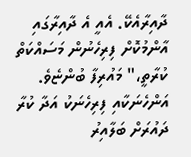ދާއިރާއެކޭ. އެއީ އެ ދާއިރާގައި އާންމުކޮށް ފިރިހެނުން މަސައްކަތް ކުރާތީ،" މައުރިފާ ބުންޏެވެ.
އަންހެނަކާއި ފިރިހެނަކު އަދާ ކުރާ ދައުރަށް ބަލާއިރު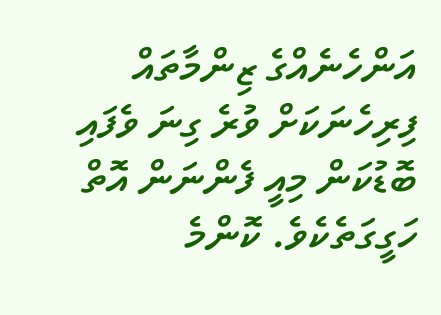އަންހެނެއްގެ ޒިންމާތައް ފިރިހެނަކަށް ވުރެ ގިނަ ވެފައި ބޮޑުކަން މިއީ ފެންނަން އޮތް ހަގީގަތެކެވެ. ކޮންމެ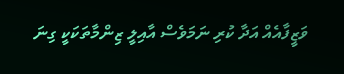ވަޒީފާއެއް އަދާ ކުރި ނަމަވެސް އާއިލީ ޒިންމާތަކަކީ ގިނަ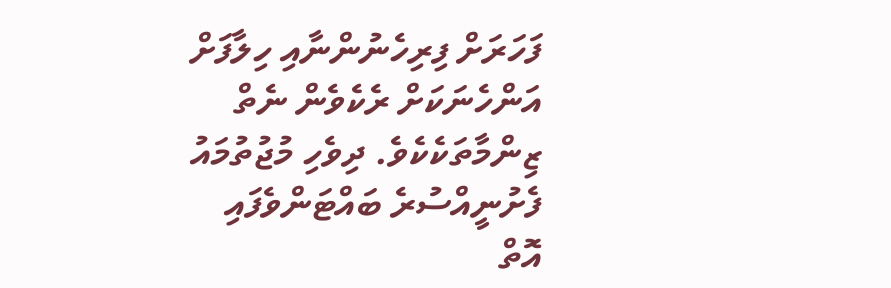ފަހަރަށް ފިރިހެނުންނާއި ހިލާފަށް އަންހެނަކަށް ރެކެވެން ނެތް ޒިންމާތަކެކެވެ. ދިވެހި މުޖުތުމައު ފެށުނީއްސުރެ ބައްޓަންވެފައި އޮތް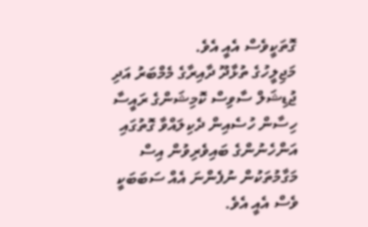ގޮތަކީވެސް އެއީ އެވެ.
މަޖިލީހުގެ ތުޅާދޫ ދާއިރާގެ މެމްބަރު އަދި ޖުޑިޝަލް ސާވިސް ކޮމިޝަންގެ ރައީސާ ހިސާން ހުސެއިން ދެކިލައްވާ ގޮތުގައި އަންހެނުންގެ ބައިވެރިވުން އިސް މަގާމުތަކުން ނުފެންނަ އެއް ސަބަބަކީ ވެސް އެއީ އެވެ.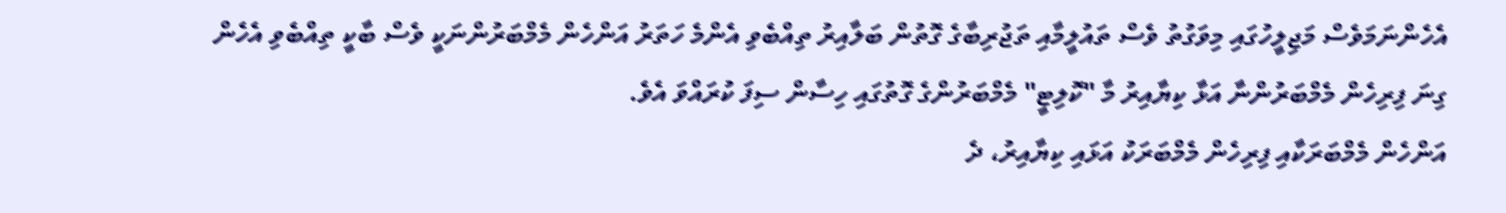އެހެންނަމަވެސް މަޖިލީހުގައި މިވަގުތު ވެސް ތައުލީމާއި ތަޖުރިބާގެ ގޮތުން ބަލާއިރު ތިއްބެވި އެންމެ ހަތަރު އަންހެން މެމްބަރުންނަކީ ވެސް ބާކީ ތިއްބެވި އެހެން ގިނަ ފިރިހެން މެމްބަރުންނާ އަޅާ ކިޔާއިރު މާ "ކޮލިޓީ" މެމްބަރުންގެ ގޮތުގައި ހިސާން ސިފަ ކުރައްވަ އެވެ.
އަންހެން މެމްބަރަކާއި ފިރިހެން މެމްބަރަކު އަޅައި ކިޔާއިރު، ދެ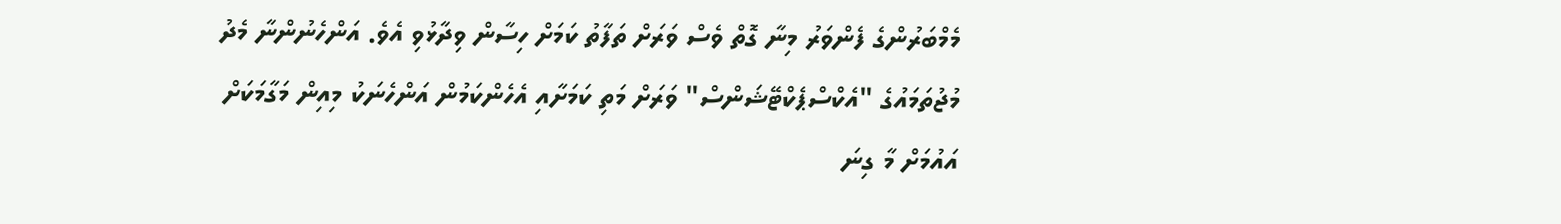މެމްބަރުންގެ ފެންވަރު މިނާ ގޮތް ވެސް ވަރަށް ތަފާތު ކަމަށް ހިސާން ވިދާޅުވި އެވެ. އަންހެނުންނާ މެދު މުޖުތަމައުގެ "އެކްސްޕެކްޓޭޝަންސް" ވަރަށް މަތި ކަމަށާއި އެހެންކަމުން އަންހެނަކު މިއިން މަގާމަކަށް އައުމަށް މާ ގިނަ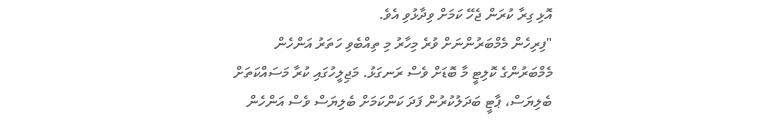އޮޅި ގިރާ ކުރަން ޖެހޭ ކަމަށް ވިދާޅުވި އެވެ.
"ފިރިހެން މެމްބަރުންނަށް ވުރެ މިހާރު މި ތިއްބެވި ހަތަރު އަންހެން މެމްބަރުންގެ ކޮލިޓީ މާ ބޮޑަށް ވެސް ރަނގަޅު. މަޖިލީހުގައި ކުރާ މަސައްކަތަށް ބެލިޔަސް، ޕާޓީ ބަދަލުކުރުން ފަދަ ކަންކަމަށް ބެލިޔަސް ވެސް އަންހެން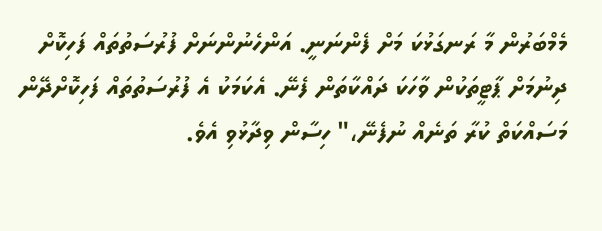މެމްބަރުން މާ ރަނގަޅުކަ މަށް ފެންނަނީ. އަންހެނުންނަށް ފުރުސަތުތައް ފަހިކޮށް ދިނުމަށް ޕާޓީތަކުން ވާހަކަ ދައްކާތަން ފެނޭ. އެކަމަކު އެ ފުރުސަތުތައް ފަހިކޮށްދޭން މަސައްކަތް ކުރާ ތަނެއް ނުފެނޭ،" ހިސާން ވިދާޅުވި އެވެ.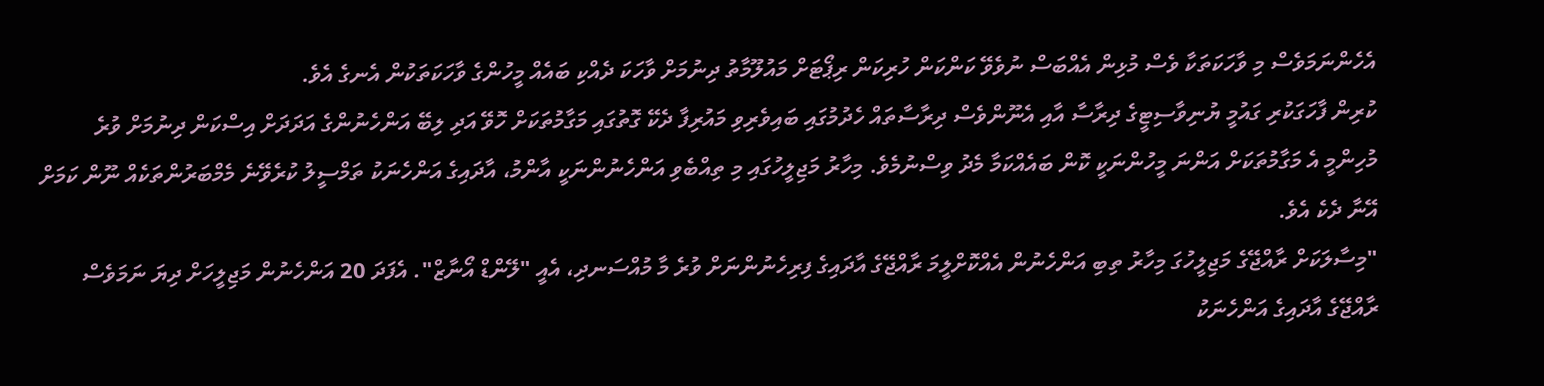އެހެންނަމަވެސް މި ވާހަކަތަކާ ވެސް މުޅިން އެއްބަސް ނުވެވޭ ކަންކަން ހުރިކަން ރިޕޯޓަށް މައުލޫމާތު ދިނުމަށް ވާހަކަ ދެއްކި ބައެއް މީހުންގެ ވާހަކަތަކުން އެނގެ އެވެ.
ކުރިން ފާހަގަކުރި ގައުމީ ޔުނިވާސިޓީގެ ދިރާސާ އާއި އެނޫންވެސް ދިރާސާތައް ހެދުމުގައި ބައިވެރިވި މައުރިފާ ދެކޭ ގޮތުގައި މަގާމުތަކަށް ހޮވޭ އަދި ލިބޭ އަންހެނުންގެ އަދަދަށް އިސްކަން ދިނުމަށް ވުރެ މުހިންމީ އެ މަގާމުތަކަށް އަންނަ މީހުންނަކީ ކޮން ބައެއްކަމާ މެދު ވިސްނުމެވެ. މިހާރު މަޖިލީހުގައި މި ތިއްބެވި އަންހެނުންނަކީ އާންމު، އާދައިގެ އަންހެނަކު ތަމްސީލު ކުރެވޭނެ މެމްބަރުންތަކެއް ނޫން ކަމަށް އޭނާ ދެކެ އެވެ.
"މިސާލަކަށް ރާއްޖޭގެ މަޖިލީހުގަ މިހާރު ތިބި އަންހެނުން އެއްކޮށްލީމަ ރާއްޖޭގެ އާދައިގެ ފިރިހެނުންނަށް ވުރެ މާ މުއްސަނދި، އެއީ "ލޭންޑް އޯނާޒް". އެފަދަ 20 އަންހެނުން މަޖިލީހަށް ދިޔަ ނަމަވެސް ރާއްޖޭގެ އާދައިގެ އަންހެނަކު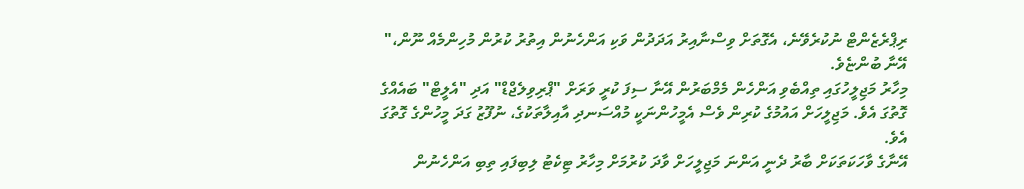ރިޕްރެޒެންޓް ނުކުރެވޭނެ، އެގޮތަށް ވިސްނާއިރު އަދަދުން ވަކި އަންހެނުން އިތުރު ކުރުން މުހިންމެއް ނޫން،" އޭނާ ބުންޏެވެ.
މިހާރު މަޖިލީހުގައި ތިއްބެވި އަންހެން މެމްބަރުން އޭނާ ސިފަ ކުރީ ވަރަށް "ޕްރިވިލެޖްޑް" އަދި "އެލީޓް" ބައެއްގެ ގޮތުގަ އެވެ. މަޖިލީހަށް އައުމުގެ ކުރިން ވެސް އެމީހުންނަކީ މުއްސަނދި އާއިލާތަކުގެ، ނުފޫޒު ގަދަ މީހުންގެ ގޮތުގަ އެވެ.
އޭނާގެ ވާހަކަތަކަށް ބާރު ދެނީ އަންނަ މަޖިލީހަށް ވާދަ ކުރުމަށް މިހާރު ޓިކެޓު ލިބިފައި ތިބި އަންހެނުން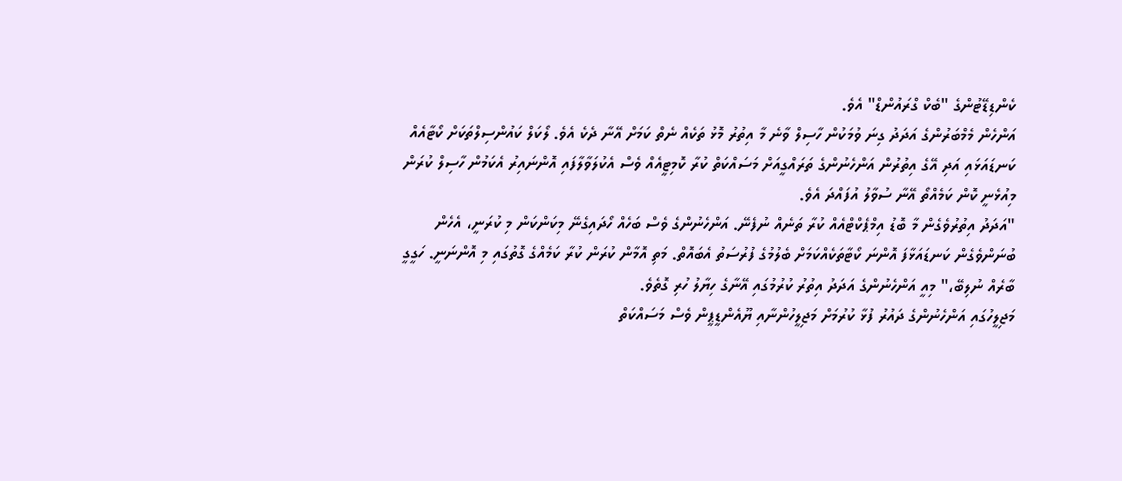ކެންޑިޑޭޓުންގެ "ބެކް ގްރައުންޑް" އެވެ.
އަންހެން މެމްބަރުންގެ އަދަދު ގިނަ ވުމަކުން ހާސިލް ވާނެ މާ އިތުރު މޮޅު ތަކެއް ނެތް ކަމަށް އޭނާ ދެކެ އެވެ. ލޯކަލް ކައުންސިލްތަކަށް ކޯޓާއެއް ކަނޑައަޅައި އަދި އޭގެ އިތުރުން އަންހެނުންގެ ތަރައްގީއަށް މަސައްކަތް ކުރާ ކޮމިޓީއެއް ވެސް އެކުލަވާލާފައި އޮންނައިރު އެކަމުން ހާސިލް ކުރަން މިއުޅެނީ ކޮން ކަމެއްތޯ އޭނާ ސުވާލު އުފައްދަ އެވެ.
"އަދަދު އިތުރުވެގެން މާ ބޮޑު އިމްޕެކްޓްއެއް ކުރާ ތަނެއް ނުފެނޭ. އަންހެނުންގެ ވެސް ބަހެއް ހޯދައިގެނޭ މިކަންކަން މި ކުރަނީ، އެހެން ބުނަންވެގެން ކަނޑައަޅާފަ އޮންނަ ކޯޓާތަކެއްކަމަށް ބެލުމުގެ ފުރުސަތު އެބައޮތް. މަތި އޮމާން ކުރަން ކުރާ ކަމެއްގެ ގޮތުގައި މި އޮންނަނީ. ހަގީގީ ބާރެއް ނުލިބޭ،" މިއީ އަންހެނުންގެ އަދަދު އިތުރު ކުރުމުގައި އޭނާގެ ހިޔާލު ހުރި ގޮތެވެ.
މަޖިލީހުގައި އަންހެނުންގެ ދައުރު ފުޅާ ކުރުމަށް މަޖިލީހުންނާއި ޔޫއެންޑީޕީން ވެސް މަސައްކަތް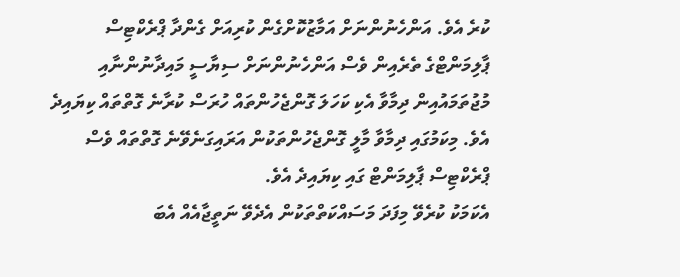ކުރެ އެވެ. އަންހެނުންނަށް އަމާޒުކޮށްގެން ކުރިއަށް ގެންދާ ޕްރެކްޓިސް ޕާލިމަންޓްގެ ތެރެއިން ވެސް އަންހެނުންނަށް ސިޔާސީ މައިދާނުންނާއި މުޖުތަމައުއިން ދިމާވާ އެކި ކަހަލަ ގޮންޖެހުންތައް ހުރަސް ކުރާނެ ގޮތްތައް ކިޔައިދެ އެވެ. މިކަމުގައި ދިމާވާ މާލީ ގޮންޖެހުންތަކުން އަރައިގަނެވޭނެ ގޮތްތައް ވެސް ޕްރެކްޓިސް ޕާލިމަންޓް ގައި ކިޔައިދެ އެވެ.
އެކަމަކު ކުރެވޭ މިފަދަ މަސައްކަތްތަކުން އެދެވޭ ނަތީޖާއެއް އެބަ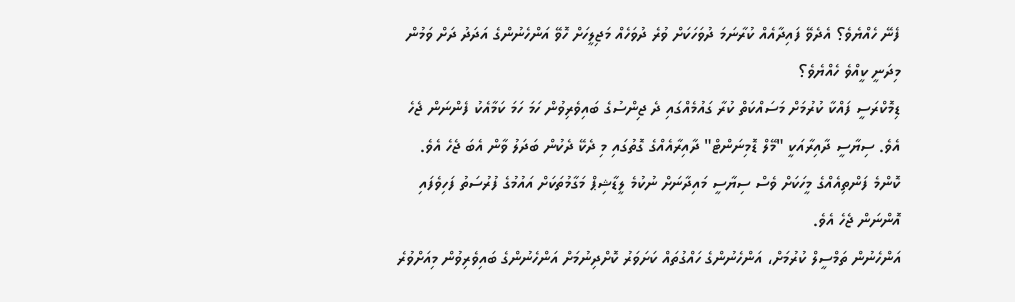ފެނޭ ހެއްޔެވެ؟ އެދެވޭ ފައިދާއެއް ކުރާނަމަ ދުވަހަކަށް ވުރެ ދުވަހެއް މަޖިލީހަށް ހޮވޭ އަންހެނުންގެ އަދަދު ދަށް ވަމުން މިދަނީ ކީއްވެ ހެއްޔެވެ؟
ޑިމޮކްރަސީ ފައްކާ ކުރުމަށް މަސައްކަތް ކުރާ ގައުމެއްގައި ދެ ޖިންސުގެ ބައިވެރިވުން ހަމަ ހަމަ ކަމާއެކު ފެންނަން ޖެހެ އެވެ. ސިޔާސީ ދާއިރާއަކީ "މޭލް ޑޮމިނަންޓް" ދާއިރާއެއްގެ ގޮތުގައި މި ދެކޭ ދެކުން ބަދަލު ވާން އެބަ ޖެހެ އެވެ. ކޮންމެ ފަންތިއެއްގެ މީހަކަށް ވެސް ސިޔާސީ މައިދާނަށް ނުކުމެ ލީޑާޝިޕް މަގާމުތަކަށް އައުމުގެ ފުރުސަތު ފަހިވެފައި އޮންނަން ޖެހެ އެވެ.
އަންހެނުން ތަމްސީލް ކުރުމަށް، އަންހެނުންގެ ހައްގުތައް ކަށަވަރު ކޮށްދިނުމަށް އަންހެނުންގެ ބައިވެރިވުން މިއަށްވުރެ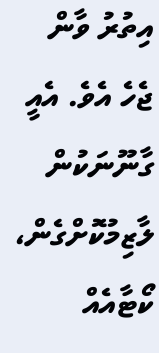އިތުރު ވާން ޖެހެ އެވެ. އެއީ ގާނޫނަކުން ލާޒިމުކޮށްގެން، ކޯޓާއެއް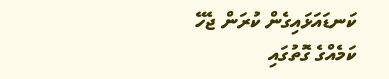ކަނޑައަޅައިގެން ކުރަން ޖެހޭ ކަމެއްގެ ގޮތުގައި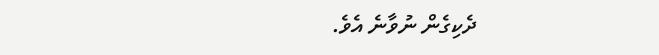ދެކިގެން ނުވާނެ އެވެ.